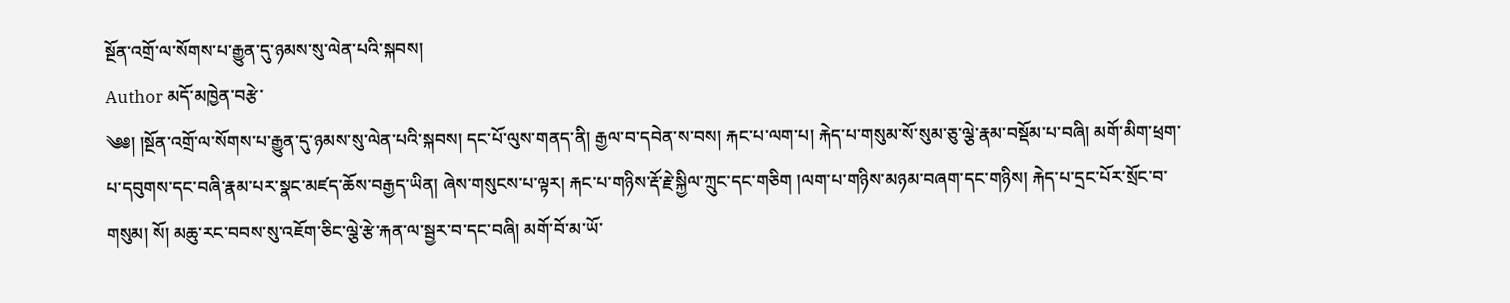སྔོན་འགྲོ་ལ་སོགས་པ་རྒྱུན་དུ་ཉམས་སུ་ལེན་པའི་སྐབས།
Author མདོ་མཁྱེན་བརྩེ་
༄༅། །སྔོན་འགྲོ་ལ་སོགས་པ་རྒྱུན་དུ་ཉམས་སུ་ལེན་པའི་སྐབས། དང་པོ་ལུས་གནད་ནི། རྒྱལ་བ་དབེན་ས་བས། རྐང་པ་ལག་པ། རྐེད་པ་གསུམ་སོ་སུམ་ཅུ་ལྕེ་རྣམ་བསྡོམ་པ་བཞི། མགོ་མིག་ཕྲག་པ་དབུགས་དང་བཞི་རྣམ་པར་སྣང་མཛད་ཆོས་བརྒྱད་ཡིན། ཞེས་གསུངས་པ་ལྟར། རྐང་པ་གཉིས་རྡོ་རྗེ་སྐྱིལ་ཀྲུང་དང་གཅིག །ལག་པ་གཉིས་མཉམ་བཞག་དང་གཉིས། རྐེད་པ་དྲང་པོར་སྲོང་བ་གསུམ། སོ། མཆུ་རང་བབས་སུ་འཇོག་ཅིང་ལྕེ་རྩེ་རྐན་ལ་སྦྱར་བ་དང་བཞི། མགོ་བོ་མ་ཡོ་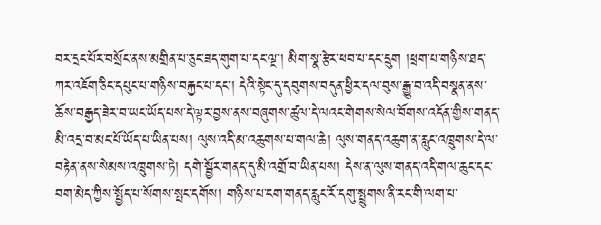བར་དྲང་པོར་བསྲོང་ནས་མགྲིན་པ་ཅུང་ཟད་གུག་པ་དང་ལྔ་། མིག་སྣ་རྩེར་ཕབ་པ་དང་དྲུག །ཕྲག་པ་གཉིས་ཐད་ཀར་འཇོག་ཅིང་དཔུང་པ་གཉིས་བརྐྱང་པ་དང་། དེའི་སྟེང་དུ་དབུགས་བདུན་ཕྱིར་དལ་བུས་རྒྱུ་བ་འདི་བསྣན་ནས་ཆོས་བརྒྱད་ཟེར་བ་ཡང་ཡོད་པས་དེ་ལྟར་བྱས་ནས་བཞུགས་ཚུལ་དེ་ལའང་གེགས་སེལ་བོགས་འདོན་གྱིས་གནད་མི་འདྲ་བ་མང་པོ་ཡོད་པ་ཡིན་པས། ལུས་འདི་མ་འཆུགས་པ་གལ་ཆེ། ལུས་གནད་འཆུག་ན་རླུང་འཁྲུགས་དེ་ལ་བརྟེན་ནས་སེམས་འཁྲུགས་ཏེ། དགེ་སྦྱོར་གནད་དུ་མི་འགྲོ་བ་ཡིན་པས། དེས་ན་ལུས་གནད་འདི་གལ་ཆུང་དང་བག་མེད་ཀྱིས་སྤྱོད་པ་སོགས་སྤང་དགོས། གཉིས་པ་ངག་གནད་རླུང་རོ་དགུ་སྤྲུགས་ནི་རང་གི་ལག་པ་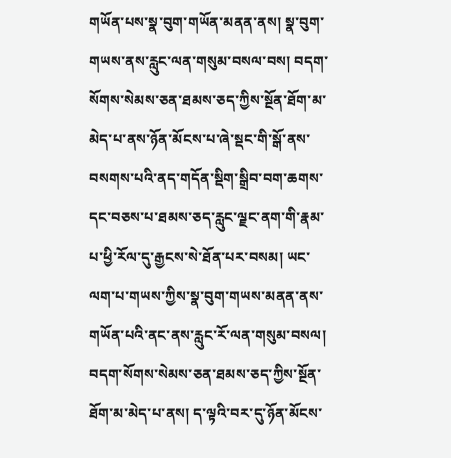གཡོན་པས་སྣ་བུག་གཡོན་མནན་ནས། སྣ་བུག་གཡས་ནས་རླུང་ལན་གསུམ་བསལ་བས། བདག་སོགས་སེམས་ཅན་ཐམས་ཅད་ཀྱིས་སྔོན་ཐོག་མ་མེད་པ་ནས་ཉོན་མོངས་པ་ཞེ་སྡང་གི་སྒོ་ནས་བསགས་པའི་ནད་གདོན་སྡིག་སྒྲིབ་བག་ཆགས་དང་བཅས་པ་ཐམས་ཅད་རླུང་ལྗང་ནག་གི་རྣམ་པ་ཕྱི་རོལ་དུ་རྒྱངས་སེ་ཐོན་པར་བསམ། ཡང་ལག་པ་གཡས་ཀྱིས་སྣ་བུག་གཡས་མནན་ནས་གཡོན་པའི་ནང་ནས་རླུང་རོ་ལན་གསུམ་བསལ། བདག་སོགས་སེམས་ཅན་ཐམས་ཅད་ཀྱིས་སྔོན་ཐོག་མ་མེད་པ་ནས། ད་ལྟའི་བར་དུ་ཉོན་མོངས་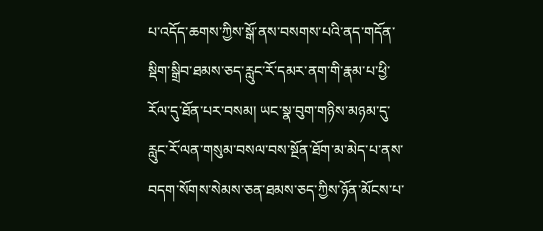པ་འདོད་ཆགས་ཀྱིས་སྒོ་ནས་བསགས་པའི་ནད་གདོན་སྡིག་སྒྲིབ་ཐམས་ཅད་རླུང་རོ་དམར་ནག་གི་རྣམ་པ་ཕྱི་རོལ་དུ་ཐོན་པར་བསམ། ཡང་སྣ་བུག་གཉིས་མཉམ་དུ་རླུང་རོ་ལན་གསུམ་བསལ་བས་སྔོན་ཐོག་མ་མེད་པ་ནས་བདག་སོགས་སེམས་ཅན་ཐམས་ཅད་ཀྱིས་ཉོན་མོངས་པ་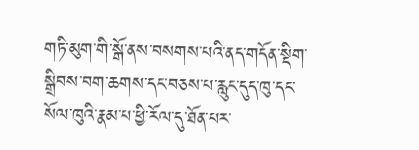གཏི་མུག་གི་སྒོ་ནས་བསགས་པའི་ནད་གདོན་སྡིག་སྒྲིབས་བག་ཆགས་དང་བཅས་པ་རླུང་དུད་ཁུ་དང་སོལ་ཁུའི་རྣམ་པ་ཕྱི་རོལ་དུ་ཐོན་པར་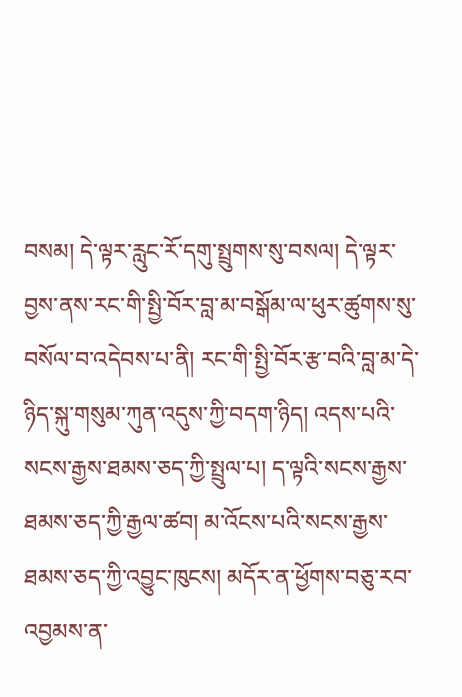བསམ། དེ་ལྟར་རླུང་རོ་དགུ་སྤྲུགས་སུ་བསལ། དེ་ལྟར་བྱས་ནས་རང་གི་སྤྱི་བོར་བླ་མ་བསྒོམ་ལ་ཕུར་ཚུགས་སུ་བསོལ་བ་འདེབས་པ་ནི། རང་གི་སྤྱི་བོར་རྩ་བའི་བླ་མ་དེ་ཉིད་སྐུ་གསུམ་ཀུན་འདུས་ཀྱི་བདག་ཉིད། འདས་པའི་སངས་རྒྱས་ཐམས་ཅད་ཀྱི་སྤྲུལ་པ། ད་ལྟའི་སངས་རྒྱས་ཐམས་ཅད་ཀྱི་རྒྱལ་ཚབ། མ་འོངས་པའི་སངས་རྒྱས་ཐམས་ཅད་ཀྱི་འབྱུང་ཁུངས། མདོར་ན་ཕྱོགས་བཅུ་རབ་འབྱམས་ན་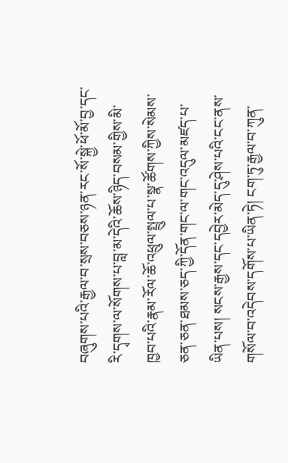བཞུགས་པའི་རྒྱལ་བ་སྲས་བཅས་ཉན་རང་སོ་སྐྱེ་ཕོ་མོ་བྱ་དང་རི་དྭགས་ལ་སོགས་པ་བླ་མ་དེའི་ཆོས་ཉིད་བསམ་གྱིས་མི་ཁྱབ་པའི་རྣམ་རོལ་ཆོ་འཕྲུལ་སྤྲུལ་པ་སྣ་ཚོགས་ཀྱིས་སེམས་ཅན་ཅན་ཐམས་ཅད་ཀྱི་དོན་གང་ལ་གང་འདུལ་མཛད་པ་ཡིན་པས། སངས་རྒྱས་དང་དབྱེར་མེད་དུ་ཤེས་པའི་ངང་ནས་གསོལ་བ་འདེབས་དགོས་པ་ཡིན་ཏེ། ངག་ཏུ་རྒྱལ་བ་ཀུན་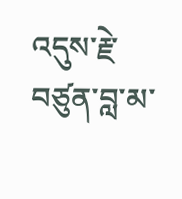འདུས་རྗེ་བཙུན་བླ་མ་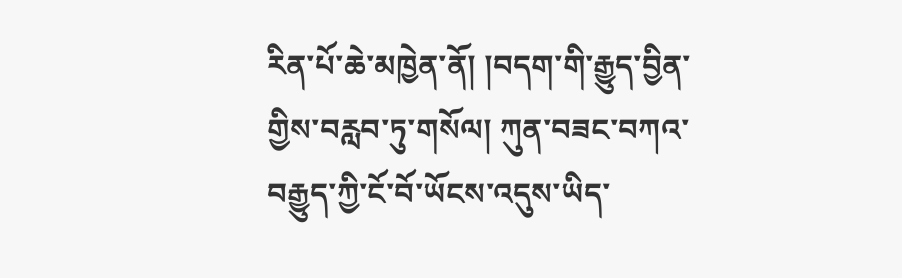རིན་པོ་ཆེ་མཁྱེན་ནོ། །བདག་གི་རྒྱུད་བྱིན་གྱིས་བརླབ་ཏུ་གསོལ། ཀུན་བཟང་བཀའ་བརྒྱུད་ཀྱི་ངོ་བོ་ཡོངས་འདུས་ཡིད་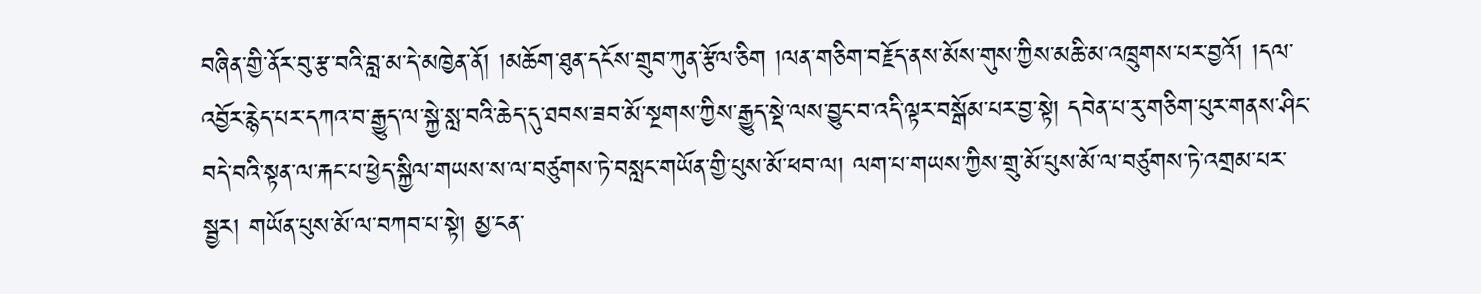བཞིན་གྱི་ནོར་བུ་རྩ་བའི་བླ་མ་དེ་མཁྱེན་ནོ། །མཆོག་ཐུན་དངོས་གྲུབ་ཀུན་རྩོལ་ཅིག །ལན་གཅིག་བརྗོད་ནས་མོས་གུས་ཀྱིས་མཆི་མ་འཁྲུགས་པར་བྱའོ། །དལ་འབྱོར་རྙེད་པར་དཀའ་བ་རྒྱུད་ལ་སྐྱེ་སླ་བའི་ཆེད་དུ་ཐབས་ཟབ་མོ་སྔགས་ཀྱིས་རྒྱུད་སྡེ་ལས་བྱུང་བ་འདི་ལྟར་བསྒོམ་པར་བྱ་སྟེ། དབེན་པ་རུ་གཅིག་པུར་གནས་ཤིང་བདེ་བའི་སྟན་ལ་རྐང་པ་ཕྱེད་སྐྱིལ་གཡས་ས་ལ་བཙུགས་ཏེ་བསླང་གཡོན་གྱི་པུས་མོ་ཕབ་ལ། ལག་པ་གཡས་ཀྱིས་གྲུ་མོ་པུས་མོ་ལ་བཙུགས་ཏེ་འགྲམ་པར་སྦྱར། གཡོན་པུས་མོ་ལ་བཀབ་པ་སྟེ། མྱ་ངན་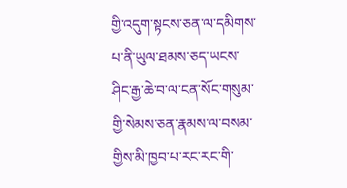གྱི་འདུག་སྟངས་ཅན་ལ་དམིགས་པ་ནི་ཡུལ་ཐམས་ཅད་ཡངས་ཤིང་རྒྱ་ཆེ་བ་ལ་ངན་སོང་གསུམ་གྱི་སེམས་ཅན་རྣམས་ལ་བསམ་གྱིས་མི་ཁྱབ་པ་རང་རང་གི་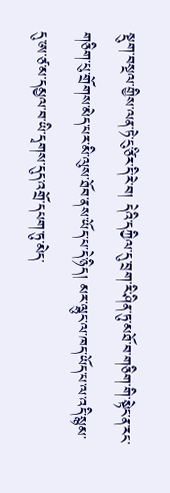སྡུག་བསྔལ་གྱིས་ལན་ཏེ་ངུ་ཙིར་དི་རེ་བ། དེའི་དཀྱིལ་དུ་བྲག་རི་ཤིན་ཏུ་མཐོ་བ་གཅིག་གི་སྟེང་ན་རང་གཅིག་པུ་གྲོགས་མེད་པར་མི་ལུས་ཐོབ་ནས་ཡོད་པ་དེ་ཉིད། མར་ལྷུང་ལ་ཁད་ཡོད་པ་ལ་འདི་སྙམ་དུ་ཨ་ཙ་མ་དམྱལ་བ་ཡི་དྭགས་དུད་འགྲོ་དཔག་ཏུ་མེད་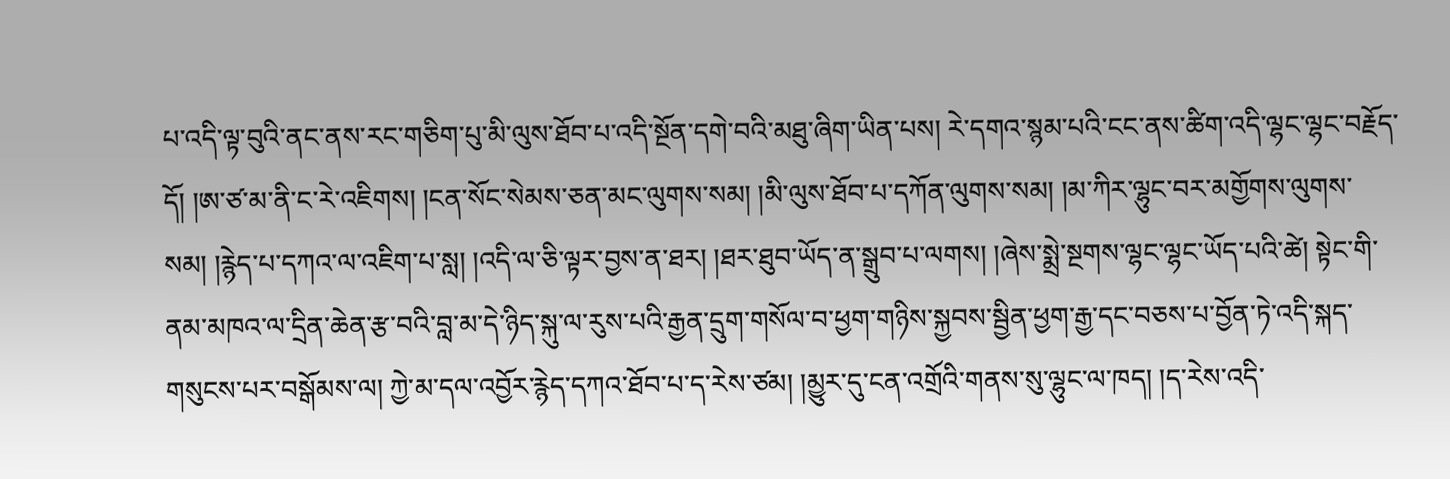པ་འདི་ལྟ་བུའི་ནང་ནས་རང་གཅིག་པུ་མི་ལུས་ཐོབ་པ་འདི་སྔོན་དགེ་བའི་མཐུ་ཞིག་ཡིན་པས། རེ་དགའ་སྙམ་པའི་ངང་ནས་ཚིག་འདི་ལྷང་ལྷང་བརྗོད་དོ། །ཨ་ཙ་མ་ནི་ང་རེ་འཇིགས། །ངན་སོང་སེམས་ཅན་མང་ལུགས་སམ། །མི་ལུས་ཐོབ་པ་དཀོན་ལུགས་སམ། །མ་ཀིར་ལྷུང་བར་མགྱོགས་ལུགས་སམ། །རྙེད་པ་དཀའ་ལ་འཇིག་པ་སླ། །འདི་ལ་ཅི་ལྟར་བྱས་ན་ཐར། །ཐར་ཐུབ་ཡོད་ན་སྒྲུབ་པ་ལགས། །ཞེས་སྨྲེ་སྔགས་ལྷང་ལྷང་ཡོད་པའི་ཚེ། སྟེང་གི་ནམ་མཁའ་ལ་དྲིན་ཆེན་རྩ་བའི་བླ་མ་དེ་ཉིད་སྐུ་ལ་རུས་པའི་རྒྱན་དྲུག་གསོལ་བ་ཕྱག་གཉིས་སྐྱབས་སྦྱིན་ཕྱག་རྒྱ་དང་བཅས་པ་བྱོན་ཏེ་འདི་སྐད་གསུངས་པར་བསྒོམས་ལ། ཀྱེ་མ་དལ་འབྱོར་རྙེད་དཀའ་ཐོབ་པ་ད་རེས་ཙམ། །མྱུར་དུ་ངན་འགྲོའི་གནས་སུ་ལྷུང་ལ་ཁད། །ད་རེས་འདི་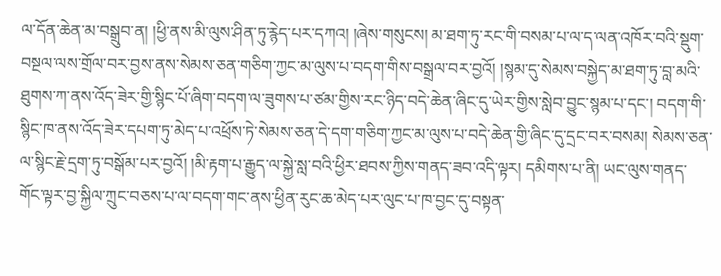ལ་དོན་ཆེན་མ་བསྒྲུབ་ན། །ཕྱི་ནས་མི་ལུས་ཤིན་ཏུ་རྙེད་པར་དཀའ། །ཞེས་གསུངས། མ་ཐག་ཏུ་རང་གི་བསམ་པ་ལ་ད་ལན་འཁོར་བའི་སྡུག་བསྔལ་ལས་གྲོལ་བར་བྱས་ནས་སེམས་ཅན་གཅིག་ཀྱང་མ་ལུས་པ་བདག་གིས་བསྒྲལ་བར་བྱའོ། །སྙམ་དུ་སེམས་བསྐྱེད་མ་ཐག་ཏུ་བླ་མའི་ཐུགས་ཀ་ནས་འོད་ཟེར་གྱི་སྙིང་པོ་ཞིག་བདག་ལ་ཟུགས་པ་ཙམ་གྱིས་རང་ཉིད་བདེ་ཆེན་ཞིང་དུ་ཡེར་གྱིས་སླེབ་བྱུང་སྙམ་པ་དང་། བདག་གི་སྙིང་ཁ་ནས་འོད་ཟེར་དཔག་ཏུ་མེད་པ་འཕྲོས་ཏེ་སེམས་ཅན་དེ་དག་གཅིག་ཀྱང་མ་ལུས་པ་བདེ་ཆེན་གྱི་ཞིང་དུ་དྲང་བར་བསམ། སེམས་ཅན་ལ་སྙིང་རྗེ་དྲག་ཏུ་བསྒོམ་པར་བྱའོ། །མི་རྟག་པ་རྒྱུད་ལ་སྐྱེ་སླ་བའི་ཕྱིར་ཐབས་ཀྱིས་གནད་ཟབ་འདི་ལྟར། དམིགས་པ་ནི། ཡང་ལུས་གནད་གོང་ལྟར་བྱ་སྐྱིལ་ཀྲུང་བཅས་པ་ལ་བདག་གང་ནས་ཕྱིན་རུང་ཆ་མེད་པར་ལུང་པ་ཁ་བྱང་དུ་བསྟན་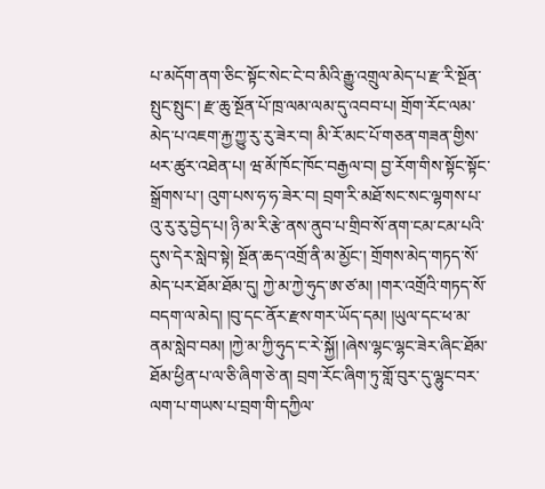པ་མདོག་ནག་ཅིང་སྟོང་སེང་ངེ་བ་མིའི་རྒྱུ་འགྲུལ་མེད་པ་རྫ་རི་སྔོན་སྤུང་སྤུང་། རྫ་ཆུ་སྔོན་པོ་ཁྲ་ལམ་ལམ་དུ་འབབ་པ། གྲོག་རོང་ལམ་མེད་པ་འཇག་རྐྱ་ཀྱུ་རུ་རུ་ཟེར་བ། མི་རོ་མང་པོ་གཅན་གཟན་གྱིས་ཕར་ཚུར་འཐེན་པ། ཝ་མོ་ཁོང་ཁོང་བརྒྱལ་བ། བྱ་རོག་གིས་སྟོང་སྟོང་སྒྲོགས་པ་། འུག་པས་ཧ་ཧ་ཟེར་བ། བྲག་རི་མཐོ་སང་སང་ལྷགས་པ་འུ་རུ་རུ་བྱེད་པ། ཉི་མ་རི་རྩེ་ནས་ནུབ་པ་གྲིབ་སོ་ནག་ངམ་ངམ་པའི་དུས་དེར་སླེབ་སྟེ། སྔོན་ཆད་འགྲོ་ནི་མ་མྱོང་། གྲོགས་མེད་གཏད་སོ་མེད་པར་ཐོམ་ཐོམ་དུ། ཀྱེ་མ་ཀྱེ་ཧུད་ཨ་ཙ་མ། །གར་འགྲོའི་གཏད་སོ་བདག་ལ་མེད། །བུ་དང་ནོར་རྫས་གར་ཡོད་དམ། །ཡུལ་དང་ཕ་མ་ནམ་སླེབ་བམ། །ཀྱེ་མ་ཀྱི་ཧུད་ང་རེ་སྐྱོ། །ཞེས་ལྷང་ལྷང་ཟེར་ཞིང་ཐོམ་ཐོམ་ཕྱིན་པ་ལ་ཅི་ཞིག་ཅེ་ན། བྲག་རོང་ཞིག་ཏུ་གློ་བུར་དུ་ལྷུང་བར་ལག་པ་གཡས་པ་བྲག་གི་དཀྱིལ་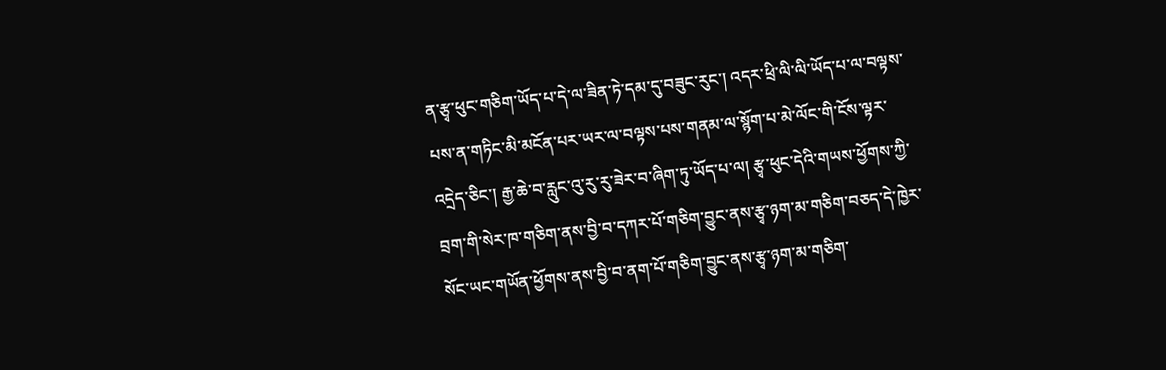ན་རྩྭ་ཕུང་གཅིག་ཡོད་པ་དེ་ལ་ཟིན་ཏེ་དམ་དུ་བཟུང་རུང་། འདར་ཕྲི་ལི་ལི་ཡོད་པ་ལ་བལྟས་པས་ན་གཏིང་མི་མངོན་པར་ཡར་ལ་བལྟས་པས་གནམ་ལ་སྙོག་པ་མེ་ལོང་གི་ངོས་ལྟར་འདྲེད་ཅིང་། རྒྱ་ཆེ་བ་རླུང་འུ་རུ་རུ་ཟེར་བ་ཞིག་ཏུ་ཡོད་པ་ལ། རྩྭ་ཕུང་དེའི་གཡས་ཕྱོགས་ཀྱི་བྲག་གི་སེར་ཁ་གཅིག་ནས་བྱི་བ་དཀར་པོ་གཅིག་བྱུང་ནས་རྩྭ་ཉག་མ་གཅིག་བཅད་དེ་ཁྱེར་སོང་ཡང་གཡོན་ཕྱོགས་ནས་བྱི་བ་ནག་པོ་གཅིག་བྱུང་ནས་རྩྭ་ཉག་མ་གཅིག་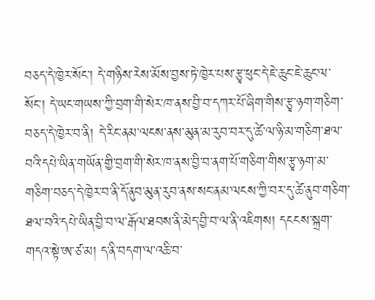བཅད་དེ་ཁྱེར་སོང་། དེ་གཉིས་རེས་མོས་བྱས་ཏེ་ཁྱེར་པས་རྩྭ་ཕུང་དེ་ཇེ་ཆུང་ཇེ་ཆུང་ལ་སོང་། དེ་ཡང་གཡས་ཀྱི་བྲག་གི་སེར་ཁ་ནས་བྱི་བ་དཀར་པོ་ཞིག་གིས་རྩྭ་ཉག་གཅིག་བཅད་དེ་ཁྱེར་བ་ནི། དེ་རིང་ནམ་ལངས་ནས་མུན་མ་རུབ་བར་དུ་ཚེ་ལ་ཉི་མ་གཅིག་ཐལ་བའི་དཔེ་ཡིན་གཡོན་གྱི་བྲག་གི་སེར་ཁ་ནས་བྱི་བ་ནག་པོ་གཅིག་གིས་རྩྭ་ཉག་མ་གཅིག་བཅད་དེ་ཁྱེར་བ་ནི་དོ་ནུབ་མུན་རུབ་ནས་སང་ནམ་ལངས་ཀྱི་བར་དུ་ཚེ་ནུབ་གཅིག་ཐལ་བའི་དཔེ་ཡིན་བྱི་བ་ལ་རྒོལ་ཐབས་ནི་མེད་བྱི་བ་ལ་ནི་འཇིགས། དངངས་སྐྲག་གདའ་སྟེ་ཨ་ཙ་མ། ད་ནི་བདག་ལ་འཆི་བ་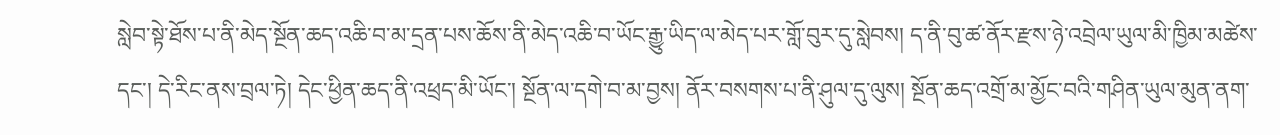སླེབ་སྟེ་ཐོས་པ་ནི་མེད་སྔོན་ཆད་འཆི་བ་མ་དྲན་པས་ཆོས་ནི་མེད་འཆི་བ་ཡོང་རྒྱུ་ཡིད་ལ་མེད་པར་གློ་བུར་དུ་སླེབས། ད་ནི་བུ་ཚ་ནོར་རྫས་ཉེ་འབྲེལ་ཡུལ་མི་ཁྱིམ་མཚེས་དང་། དེ་རིང་ནས་བྲལ་ཏེ། དེང་ཕྱིན་ཆད་ནི་འཕྲད་མི་ཡོང་། སྔོན་ལ་དགེ་བ་མ་བྱས། ནོར་བསགས་པ་ནི་ཤུལ་དུ་ལུས། སྔོན་ཆད་འགྲོ་མ་མྱོང་བའི་གཤིན་ཡུལ་མུན་ནག་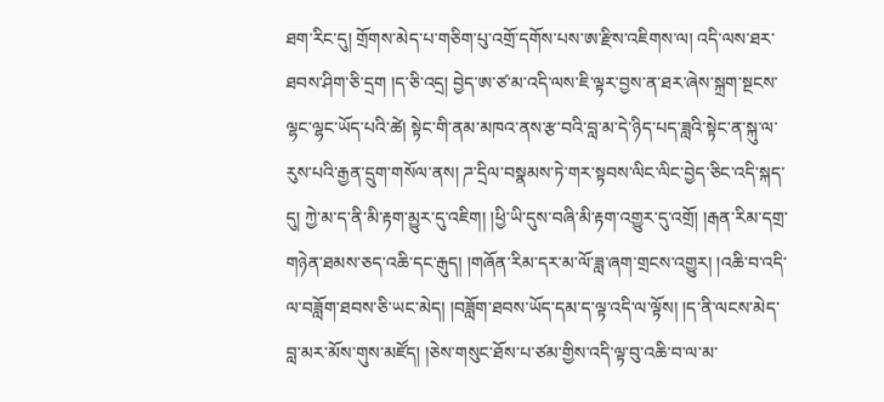ཐག་རིང་དུ། གྲོགས་མེད་པ་གཅིག་པུ་འགྲོ་དགོས་པས་ཨ་རྫིས་འཇིགས་ལ། འདི་ལས་ཐར་ཐབས་ཤིག་ཅི་དྲག །ད་ཅི་འདྲ། བྱེད་ཨ་ཙ་མ་འདི་ལས་ཇི་ལྟར་བྱས་ན་ཐར་ཞེས་སྐྲག་སྔངས་ལྷང་ལྷང་ཡོད་པའི་ཚེ། སྟེང་གི་ནམ་མཁའ་ནས་རྩ་བའི་བླ་མ་དེ་ཉིད་པད་ཟླའི་སྟེང་ན་སྐུ་ལ་རུས་པའི་རྒྱན་དྲུག་གསོལ་ནས། ཌ་དྲིལ་བསྣམས་ཏེ་གར་སྟབས་ལིང་ལིང་བྱེད་ཅིང་འདི་སྐད་དུ། ཀྱེ་མ་ད་ནི་མི་རྟག་མྱུར་དུ་འཇིག། །ཕྱི་ཡི་དུས་བཞི་མི་རྟག་འགྱུར་དུ་འགྲོ། །རྒན་རིམ་དགྲ་གཉེན་ཐམས་ཅད་འཆི་དང་རྒུད། །གཞོན་རིམ་དར་མ་ལོ་ཟླ་ཞག་གྲངས་འགྱུར། །འཆི་བ་འདི་ལ་བཟློག་ཐབས་ཅི་ཡང་མེད། །བཟློག་ཐབས་ཡོད་དམ་ད་ལྟ་འདི་ལ་ལྟོས། །ད་ནི་ལངས་མེད་བླ་མར་མོས་གུས་མཛོད། །ཅེས་གསུང་ཐོས་པ་ཙམ་གྱིས་འདི་ལྟ་བུ་འཆི་བ་ལ་མ་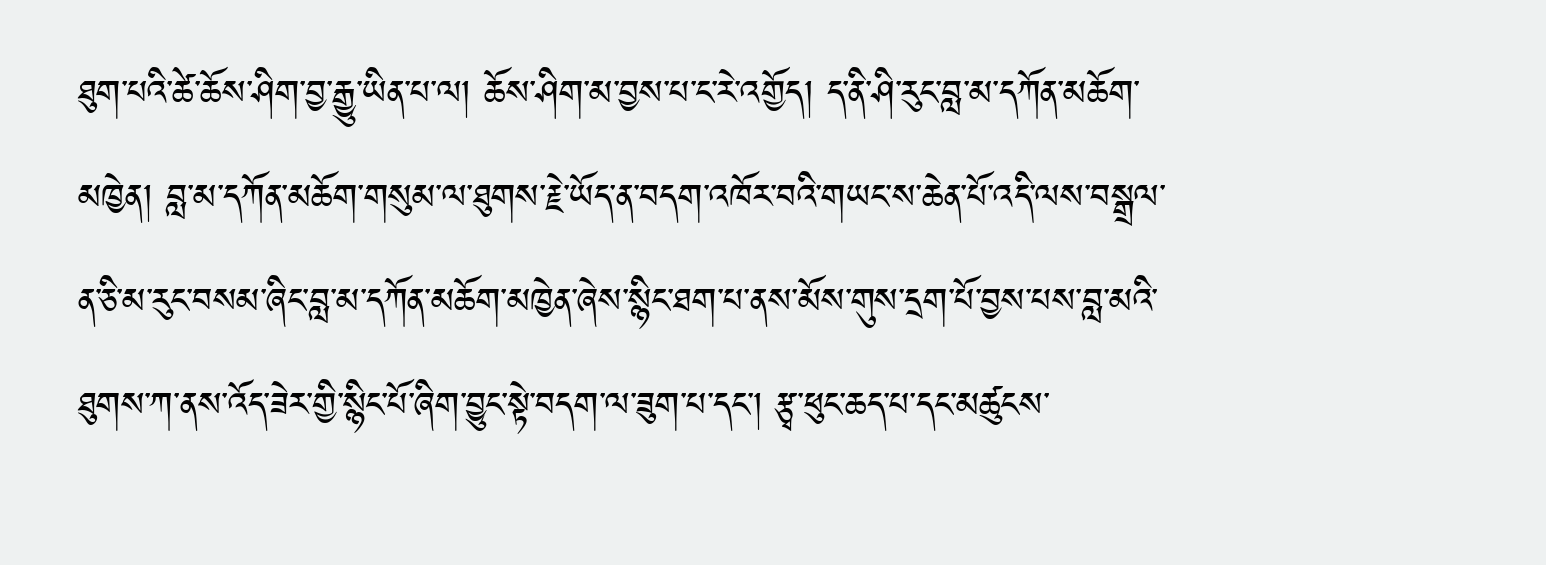ཐུག་པའི་ཚེ་ཆོས་ཤིག་བྱ་རྒྱུ་ཡིན་པ་ལ། ཆོས་ཤིག་མ་བྱས་པ་ང་རེ་འགྱོད། ད་ནི་ཤི་རུང་བླ་མ་དཀོན་མཆོག་མཁྱེན། བླ་མ་དཀོན་མཆོག་གསུམ་ལ་ཐུགས་རྗེ་ཡོད་ན་བདག་འཁོར་བའི་གཡང་ས་ཆེན་པོ་འདི་ལས་བསྒྲལ་ན་ཅི་མ་རུང་བསམ་ཞིང་བླ་མ་དཀོན་མཆོག་མཁྱེན་ཞེས་སྙིང་ཐག་པ་ནས་མོས་གུས་དྲག་པོ་བྱས་པས་བླ་མའི་ཐུགས་ཀ་ནས་འོད་ཟེར་གྱི་སྙིང་པོ་ཞིག་བྱུང་སྟེ་བདག་ལ་ཟུག་པ་དང་། རྩྭ་ཕུང་ཆད་པ་དང་མཚུངས་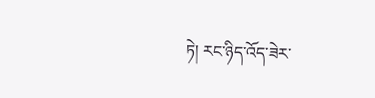ཏེ། རང་ཉིད་འོད་ཟེར་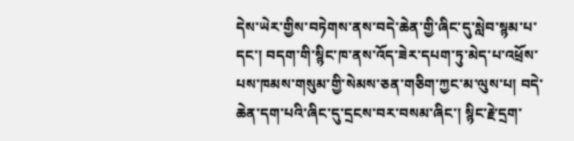དེས་ཡེར་གྱིས་བཏེགས་ནས་བདེ་ཆེན་གྱི་ཞིང་དུ་སླེབ་སྙམ་པ་དང་། བདག་གི་སྙིང་ཁ་ནས་འོད་ཟེར་དཔག་ཏུ་མེད་པ་འཕྲོས་པས་ཁམས་གསུམ་གྱི་སེམས་ཅན་གཅིག་ཀྱང་མ་ལུས་པ། བདེ་ཆེན་དག་པའི་ཞིང་དུ་དྲངས་བར་བསམ་ཞིང་། སྙིང་རྗེ་དྲག་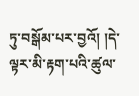ཏུ་བསྒོམ་པར་བྱའོ། །དེ་ལྟར་མི་རྟག་པའི་ཚུལ་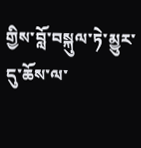གྱིས་བློ་བསྐུལ་ཏེ་མྱུར་དུ་ཆོས་ལ་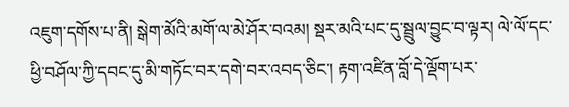འཇུག་དགོས་པ་ནི། སྒེག་མོའི་མགོ་ལ་མེ་ཤོར་བའམ། སྡར་མའི་པང་དུ་སྦྲུལ་བྱུང་བ་ལྟར། ལེ་ལོ་དང་ཕྱི་བཤོལ་ཀྱི་དབང་དུ་མི་གཏོང་བར་དགེ་བར་འབད་ཅིང་། རྟག་འཛིན་བློ་དེ་ལྡོག་པར་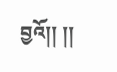བྱའོ།། །།